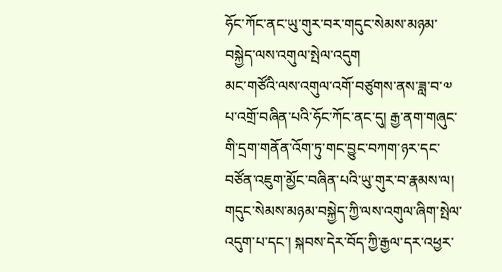ཧོང་ཀོང་ནང་ཡུ་གུར་བར་གདུང་སེམས་མཉམ་བསྐྱེད་ལས་འགུལ་སྤེལ་འདུག
མང་གཙོའི་ལས་འགུལ་འགོ་བཙུགས་ནས་ཟླ་བ་༧ པ་འགྲོ་བཞིན་པའི་ཧོང་ཀོང་ནང་དུ། རྒྱ་ནག་གཞུང་གི་དྲག་གནོན་འོག་ཏུ་གང་བྱུང་བཀག་ཉར་དང་བཙོན་འཇུག་མྱོང་བཞིན་པའི་ཡུ་གུར་བ་རྣམས་ལ། གདུང་སེམས་མཉམ་བསྐྱེད་ཀྱི་ལས་འགུལ་ཞིག་སྤེལ་འདུག་པ་དང་། སྐབས་དེར་བོད་ཀྱི་རྒྱལ་དར་འཕྱར་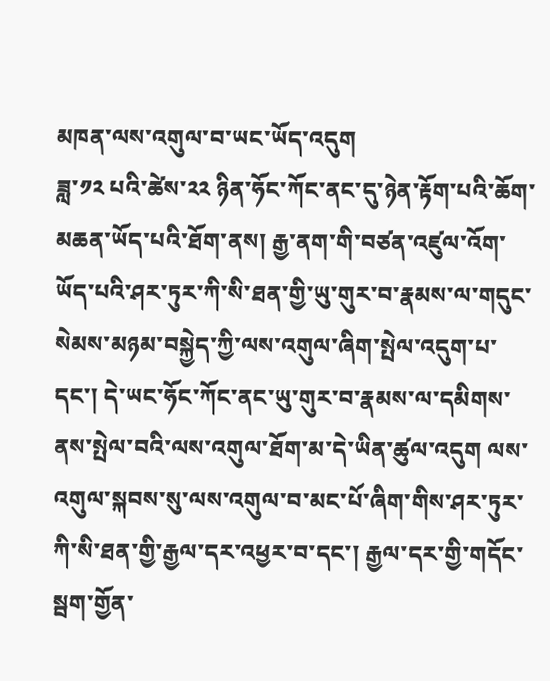མཁན་ལས་འགུལ་བ་ཡང་ཡོད་འདུག
ཟླ་༡༢ པའི་ཚེས་༢༢ ཉིན་ཧོང་ཀོང་ནང་དུ་ཉེན་རྟོག་པའི་ཆོག་མཆན་ཡོད་པའི་ཐོག་ནས། རྒྱ་ནག་གི་བཙན་འཛུལ་འོག་ཡོད་པའི་ཤར་ཏུར་ཀི་སི་ཐན་གྱི་ཡུ་གུར་བ་རྣམས་ལ་གདུང་སེམས་མཉམ་བསྐྱེད་ཀྱི་ལས་འགུལ་ཞིག་སྤེལ་འདུག་པ་དང་། དེ་ཡང་ཧོང་ཀོང་ནང་ཡུ་གུར་བ་རྣམས་ལ་དམིགས་ནས་སྤེལ་བའི་ལས་འགུལ་ཐོག་མ་དེ་ཡིན་ཚུལ་འདུག ལས་འགུལ་སྐབས་སུ་ལས་འགུལ་བ་མང་པོ་ཞིག་གིས་ཤར་ཏུར་ཀི་སི་ཐན་གྱི་རྒྱལ་དར་འཕྱར་བ་དང་། རྒྱལ་དར་གྱི་གདོང་སྦག་གྱོན་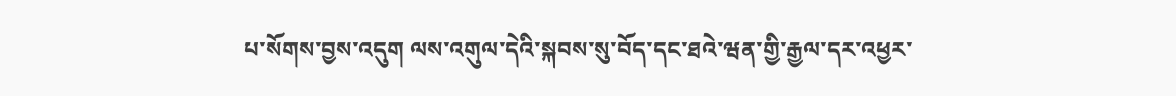པ་སོགས་བྱས་འདུག ལས་འགུལ་དེའི་སྐབས་སུ་བོད་དང་ཐའེ་ཝན་གྱི་རྒྱལ་དར་འཕྱར་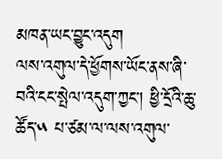མཁན་ཡང་བྱུང་འདུག
ལས་འགུལ་དེ་ཕྱོགས་ཡོང་ནས་ཞི་བའི་ངང་སྤེལ་འདུག་ཀྱང་། ཕྱི་དྲོའི་ཆུ་ཚོད་༥ པ་ཙམ་ལ་ལས་འགུལ་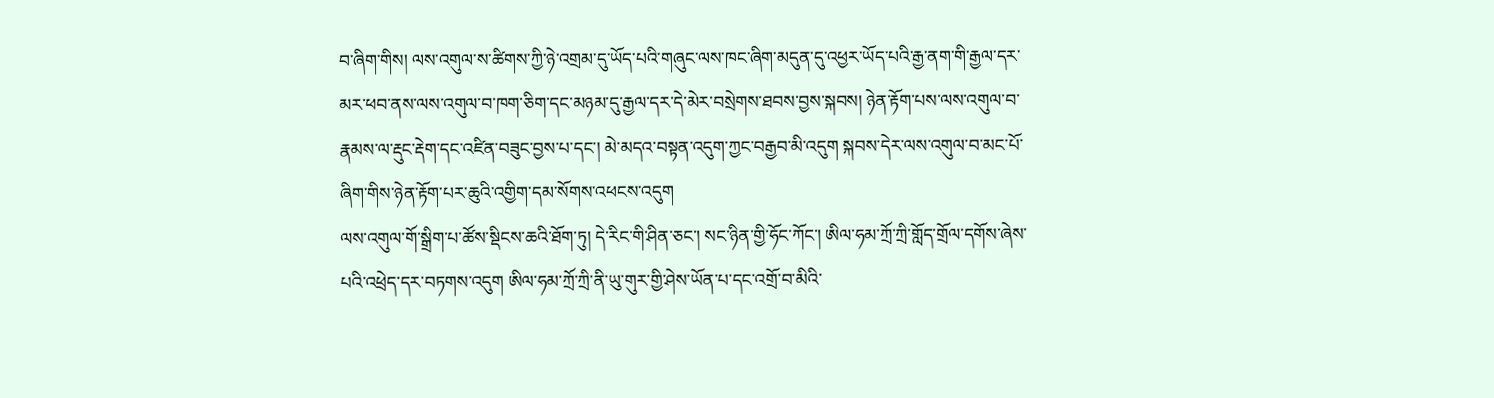བ་ཞིག་གིས། ལས་འགུལ་ས་ཚིགས་ཀྱི་ཉེ་འགྲམ་དུ་ཡོད་པའི་གཞུང་ལས་ཁང་ཞིག་མདུན་དུ་འཕྱར་ཡོད་པའི་རྒྱ་ནག་གི་རྒྱལ་དར་མར་ཕབ་ནས་ལས་འགུལ་བ་ཁག་ཅིག་དང་མཉམ་དུ་རྒྱལ་དར་དེ་མེར་བསྲེགས་ཐབས་བྱས་སྐབས། ཉེན་རྟོག་པས་ལས་འགུལ་བ་རྣམས་ལ་རྡུང་རྡེག་དང་འཛིན་བཟུང་བྱས་པ་དང་། མེ་མདའ་བསྟན་འདུག་ཀྱང་བརྒྱབ་མི་འདུག སྐབས་དེར་ལས་འགུལ་བ་མང་པོ་ཞིག་གིས་ཉེན་རྟོག་པར་ཆུའི་འགྱིག་དམ་སོགས་འཕངས་འདུག
ལས་འགུལ་གོ་སྒྲིག་པ་ཚོས་སྡིངས་ཆའི་ཐོག་ཏུ། དེ་རིང་གི་ཤིན་ཅང་། སང་ཉིན་གྱི་ཧོང་ཀོང་། ཨིལ་ཧམ་ཀྲོ་ཀྲི་གློད་གྲོལ་དགོས་ཞེས་པའི་འཕྲེད་དར་བཏགས་འདུག ཨིལ་ཧམ་ཀྲོ་ཀྲི་ནི་ཡུ་གུར་གྱི་ཤེས་ཡོན་པ་དང་འགྲོ་བ་མིའི་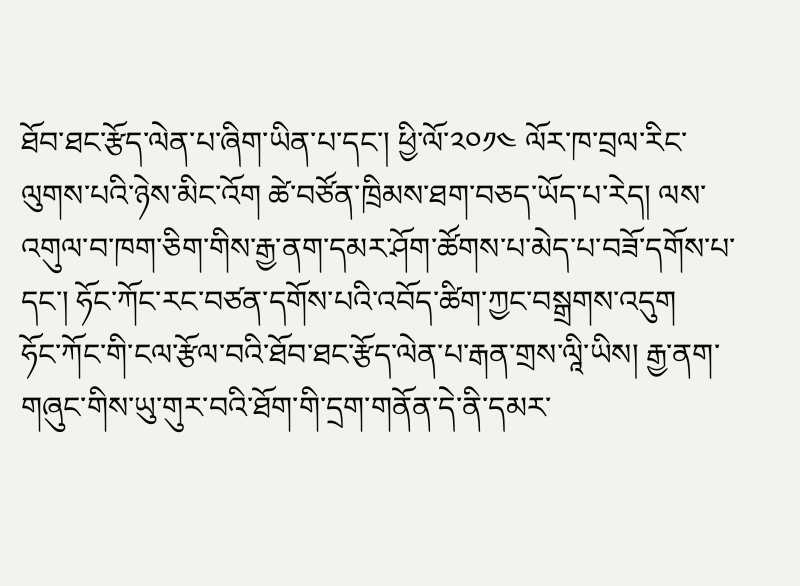ཐོབ་ཐང་རྩོད་ལེན་པ་ཞིག་ཡིན་པ་དང་། ཕྱི་ལོ་༢༠༡༤ ལོར་ཁ་བྲལ་རིང་ལུགས་པའི་ཉེས་མིང་འོག ཚེ་བཙོན་ཁྲིམས་ཐག་བཅད་ཡོད་པ་རེད། ལས་འགུལ་བ་ཁག་ཅིག་གིས་རྒྱ་ནག་དམར་ཤོག་ཚོགས་པ་མེད་པ་བཟོ་དགོས་པ་དང་། ཧོང་ཀོང་རང་བཙན་དགོས་པའི་འབོད་ཚིག་ཀྱང་བསྒྲགས་འདུག
ཧོང་ཀོང་གི་ངལ་རྩོལ་བའི་ཐོབ་ཐང་རྩོད་ལེན་པ་རྒན་གྲས་ལཱི་ཡིས། རྒྱ་ནག་གཞུང་གིས་ཡུ་གུར་བའི་ཐོག་གི་དྲག་གནོན་དེ་ནི་དམར་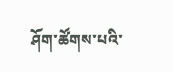ཤོག་ཚོགས་པའི་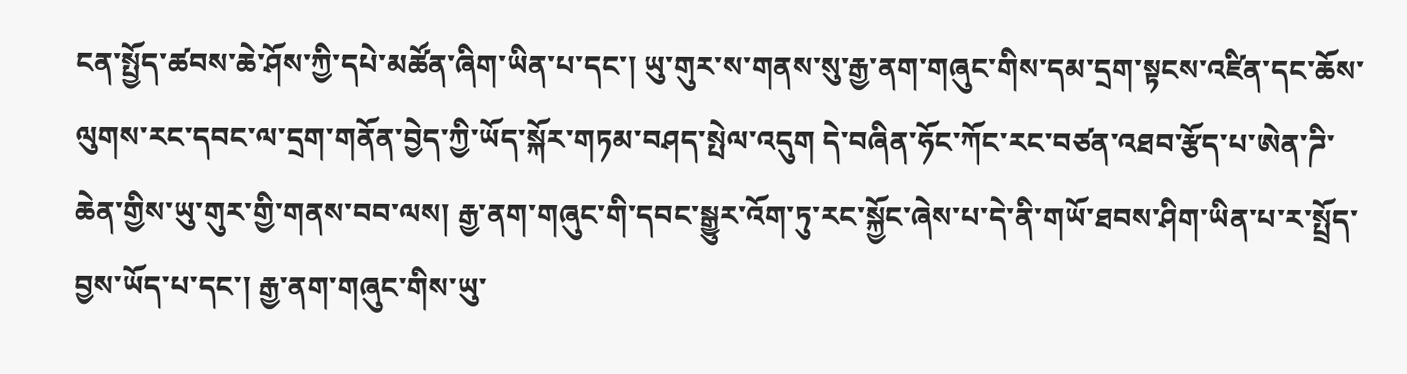ངན་སྤྱོད་ཚབས་ཆེ་ཤོས་ཀྱི་དཔེ་མཚོན་ཞིག་ཡིན་པ་དང་། ཡུ་གུར་ས་གནས་སུ་རྒྱ་ནག་གཞུང་གིས་དམ་དྲག་སྟངས་འཛིན་དང་ཆོས་ལུགས་རང་དབང་ལ་དྲག་གནོན་བྱེད་ཀྱི་ཡོད་སྐོར་གཏམ་བཤད་སྤེལ་འདུག དེ་བཞིན་ཧོང་ཀོང་རང་བཙན་འཐབ་རྩོད་པ་ཨེན་ཌི་ཆེན་གྱིས་ཡུ་གུར་གྱི་གནས་བབ་ལས། རྒྱ་ནག་གཞུང་གི་དབང་སྒྱུར་འོག་ཏུ་རང་སྐྱོང་ཞེས་པ་དེ་ནི་གཡོ་ཐབས་ཤིག་ཡིན་པ་ར་སྤྲོད་བྱས་ཡོད་པ་དང་། རྒྱ་ནག་གཞུང་གིས་ཡུ་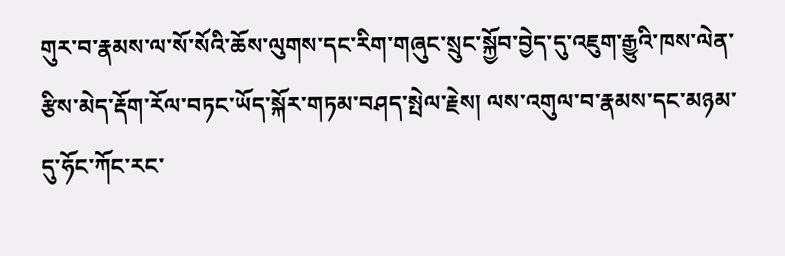གུར་བ་རྣམས་ལ་སོ་སོའི་ཆོས་ལུགས་དང་རིག་གཞུང་སྲུང་སྐྱོབ་བྱེད་དུ་འཇུག་རྒྱུའི་ཁས་ལེན་རྩིས་མེད་རྡོག་རོལ་བཏང་ཡོད་སྐོར་གཏམ་བཤད་སྤེལ་རྗེས། ལས་འགུལ་བ་རྣམས་དང་མཉམ་དུ་ཧོང་ཀོང་རང་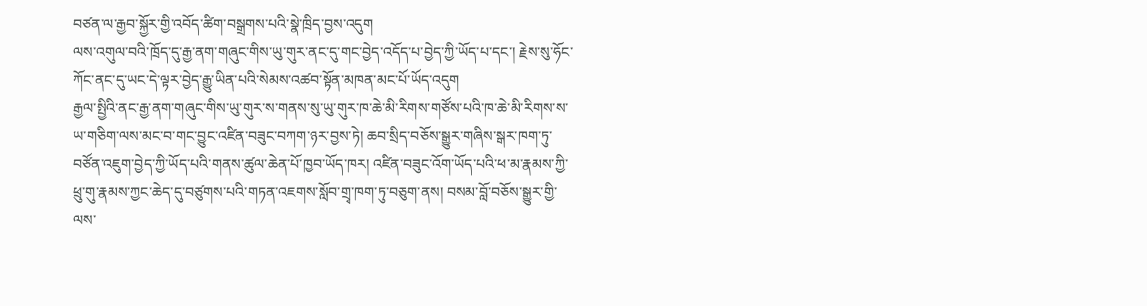བཙན་ལ་རྒྱབ་སྐྱོར་གྱི་འབོད་ཚིག་བསྒྲགས་པའི་སྣེ་ཁྲིད་བྱས་འདུག
ལས་འགུལ་བའི་ཁྲོད་དུ་རྒྱ་ནག་གཞུང་གིས་ཡུ་གུར་ནང་དུ་གང་བྱེད་འདོད་པ་བྱེད་ཀྱི་ཡོད་པ་དང་། རྗེས་སུ་ཧོང་ཀོང་ནང་དུ་ཡང་དེ་ལྟར་བྱེད་རྒྱུ་ཡིན་པའི་སེམས་འཚབ་སྟོན་མཁན་མང་པོ་ཡོད་འདུག
རྒྱལ་སྤྱིའི་ནང་རྒྱ་ནག་གཞུང་གིས་ཡུ་གུར་ས་གནས་སུ་ཡུ་གུར་ཁ་ཆེ་མི་རིགས་གཙོས་པའི་ཁ་ཆེ་མི་རིགས་ས་ཡ་གཅིག་ལས་མང་བ་གང་བྱུང་འཛིན་བཟུང་བཀག་ཉར་བྱས་ཏེ། ཆབ་སྲིད་བཅོས་སྒྱུར་གཞིས་སྒར་ཁག་ཏུ་བཙོན་འཇུག་བྱེད་ཀྱི་ཡོད་པའི་གནས་ཚུལ་ཆེན་པོ་ཁྱབ་ཡོད་ཁར། འཛིན་བཟུང་འོག་ཡོད་པའི་ཕ་མ་རྣམས་ཀྱི་ཕྲུ་གུ་རྣམས་ཀྱང་ཆེད་དུ་བཙུགས་པའི་གཏན་འཇགས་སློབ་གྲྭ་ཁག་ཏུ་བཅུག་ནས། བསམ་བློ་བཅོས་སྒྱུར་གྱི་ལས་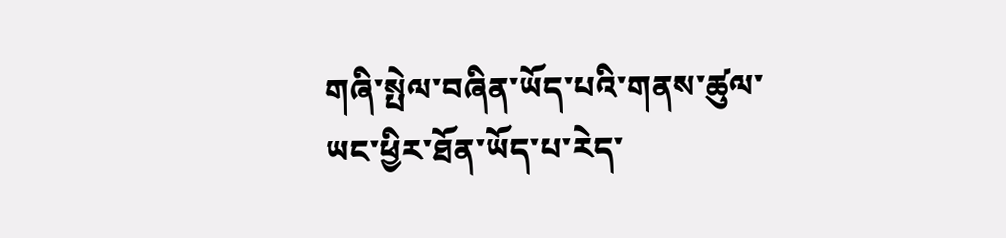གཞི་སྤེལ་བཞིན་ཡོད་པའི་གནས་ཚུལ་ཡང་ཕྱིར་ཐོན་ཡོད་པ་རེད་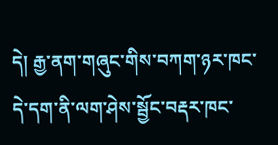དེ། རྒྱ་ནག་གཞུང་གིས་བཀག་ཉར་ཁང་དེ་དག་ནི་ལག་ཤེས་སྦྱོང་བརྡར་ཁང་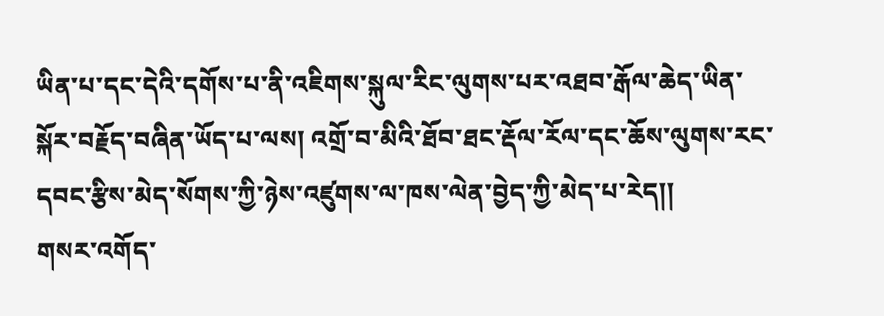ཡིན་པ་དང་དེའི་དགོས་པ་ནི་འཇིགས་སྐུལ་རིང་ལུགས་པར་འཐབ་རྒོལ་ཆེད་ཡིན་སྐོར་བརྗོད་བཞིན་ཡོད་པ་ལས། འགྲོ་བ་མིའི་ཐོབ་ཐང་རྡོལ་རོལ་དང་ཆོས་ལུགས་རང་དབང་རྩིས་མེད་སོགས་ཀྱི་ཉེས་འཛུགས་ལ་ཁས་ལེན་བྱེད་ཀྱི་མེད་པ་རེད།།
གསར་འགོད་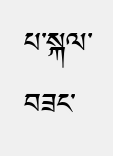པ་སྐལ་བཟང་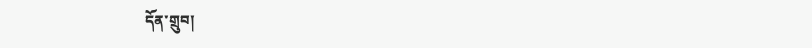དོན་གྲུབ།